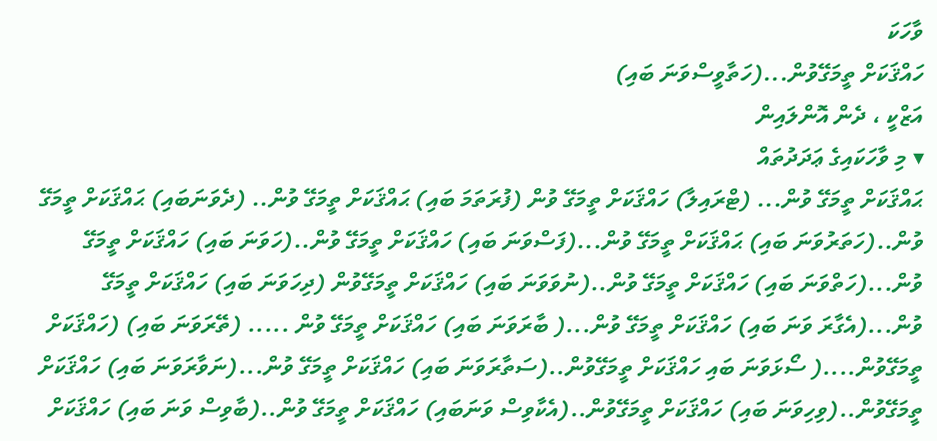ވާހަކަ
ހައްޤަކަށް ތީމަގޭވުން...(ހަތާވީސްވަނަ ބައި)
އަޒްކީ ، ދެން އޮންލައިން
▾ މި ވާހަކައިގެ ޢަދަދުތައް
ޙައްޤަކަށް ތީމަގޭ ވުން... (ޓްރައިލާ) ހައްޤަކަށް ތީމަގޭ ވުން (ފުރަތަމަ ބައި) ޙައްޤަކަށް ތީމަގޭ ވުން.. (ދެވަނަބައި) ޙައްޤަކަށް ތީމަގޭ ވުން..(ހަތަރުވަނަ ބައި) ޙައްޤަކަށް ތީމަގޭ ވުން...(ފަސްވަނަ ބައި) ހައްޤަކަށް ތީމަގޭ ވުން..(ހަވަނަ ބައި) ހައްޤަކަށް ތީމަގޭ ވުން...(ހަތްވަނަ ބައި) ހައްޤަކަށް ތީމަގޭ ވުން..(ނުވަވަނަ ބައި) ހައްޤަކަށް ތީމަގޭވުން (ދިހަވަނަ ބައި) ހައްޤަކަށް ތީމަގޭ ވުން...(އެގާރަ ވަނަ ބައި) ހައްޤަކަށް ތީމަގޭ ވުން...( ބާރަވަނަ ބައި) ހައްޤަކަށް ތީމަގޭ ވުން ..... (ތޭރަވަނަ ބައި) (ހައްޤަކަށް ތީމަގޭވުން....( ސޯޅަވަނަ ބައި ހައްޤަކަށް ތީމަގޭވުން..(ސަތާރަވަނަ ބައި) ހައްޤަކަށް ތީމަގޭ ވުން...(ނަވާރަވަނަ ބައި) ހައްޤަކަށް ތީމަގޭވުން..(ވިހިވަނަ ބައި) ހައްޤަކަށް ތީމަގޭވުން..(އެކާވިސް ވަނަބައި) ހައްޤަކަށް ތީމަގޭ ވުން..(ބާވިސް ވަނަ ބައި) ހައްޤަކަށް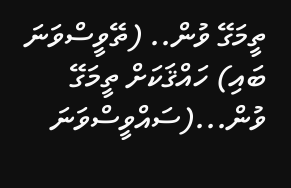ތީމަގޭ ވުން.. (ތޭވީސްވަނަ ބައި) ހައްޤަކަށް ތީމަގޭ ވުން...(ސައްވީސްވަނަ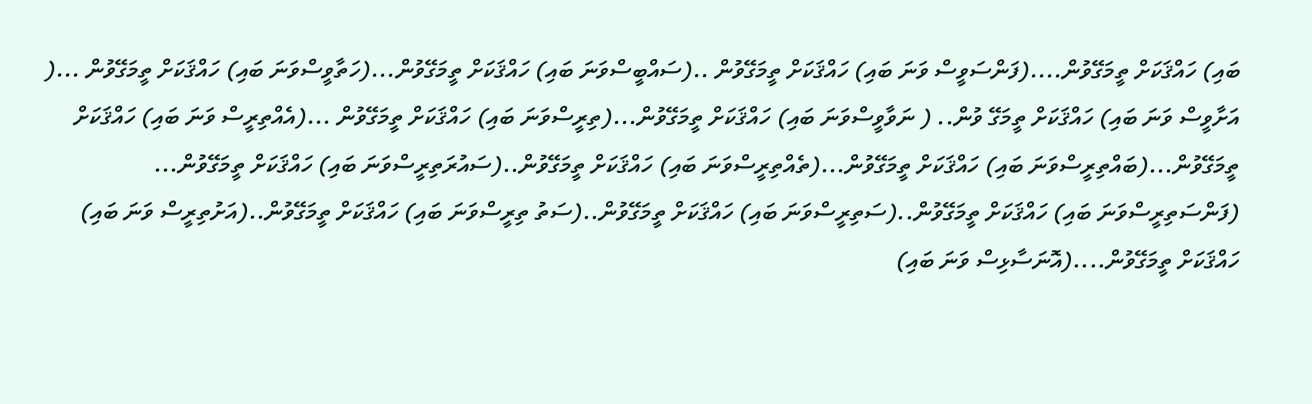ބައި) ހައްޤަކަށް ތީމަގޭވުން....(ފަންސަވީސް ވަނަ ބައި) ހައްޤަކަށް ތީމަގޭވުން ..(ސައްބީސްވަނަ ބައި) ހައްޤަކަށް ތީމަގޭވުން...(ހަތާވީސްވަނަ ބައި) ހައްޤަކަށް ތީމަގޭވުން ...( އަށާވީސް ވަނަ ބައި) ހައްޤަކަށް ތީމަގޭ ވުން.. ( ނަވާވީސްވަނަ ބައި) ހައްޤަކަށް ތީމަގޭވުން...(ތިރީސްވަނަ ބައި) ހައްޤަކަށް ތީމަގޭވުން ...(އެއްތިރީސް ވަނަ ބައި) ހައްޤަކަށް ތީމަގޭވުން...(ބައްތިރީސްވަނަ ބައި) ހައްޤަކަށް ތީމަގޭވުން...(ތެއްތިރީސްވަނަ ބައި) ހައްޤަކަށް ތީމަގޭވުން..(ސައުރަތިރީސްވަނަ ބައި) ހައްޤަކަށް ތީމަގޭވުން... (ފަންސަތިރީސްވަނަ ބައި) ހައްޤަކަށް ތީމަގޭވުން..(ސަތިރީސްވަނަ ބައި) ހައްޤަކަށް ތީމަގޭވުން..(ސަތު ތިރީސްވަނަ ބައި) ހައްޤަކަށް ތީމަގޭވުން..(އަށުތިރީސް ވަނަ ބައި) ހައްޤަކަށް ތީމަގޭވުން....(އޮނަސާޅިސް ވަނަ ބައި)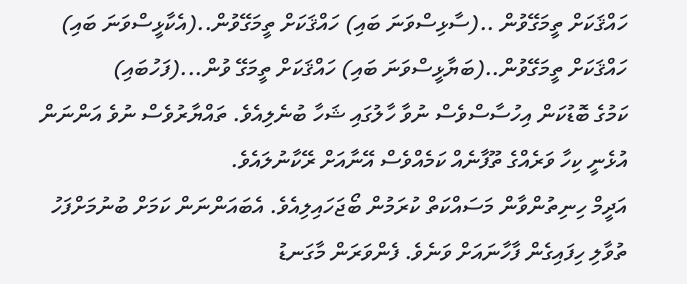ހައްޤަކަށް ތީމަގޭވުން ..(ސާޅިސްވަނަ ބައި) ހައްޤަކަށް ތީމަގޭވުން..(އެކާޅީސްވަނަ ބައި) ހައްޤަކަށް ތީމަގޭވުން..(ބަޔާޅީސްވަނަ ބައި) ހައްޤަކަށް ތީމަގޭ ވުން...(ފަހުބައި)
ކަމުގެ ބޮޑުކަން އިހުސާސްވެސް ނުވާ ހާލުގައި ޝަހާ ބުނެލިއެވެ. ތައްޔާރުވެސް ނުވެ އަންނަން އުޅެނީ ކިހާ ވަރެއްގެ ތޫފާނެއް ކަމެއްވެސް އޭނާއަށް ރޭކާނުލައެވެ.
އަދީމް ހިނިތުންވާން މަސައްކަތް ކުރަމުން ބޯޖަހައިލިއެވެ. އެބައަންނަން ކަމަށް ބުނުމަށްފަހު ތުވާލި ހިފައިގެން ފާހާނައަށް ވަނެވެ. ފެންވަރަން މާގަނޑު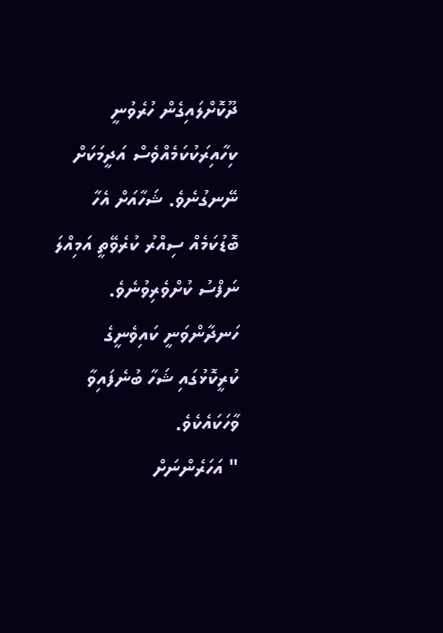ދޫކޮށްލައިގެން ހުރެވުނީ ކިހާއިރަކުކަމެއްވެސް އަދީމަކަށް ނޭނގުނެވެ. ޝަހާއަށް އެހާ ބޮޑުކަމެއް ސިއްރު ކުރެވޭތީ އަމިއްލަ ނަފްސު ކުށްވެރިވުނެވެ. ހަނދާންވަނީ ކައިވެނީގެ ކުރީކޮޅުގައި ޝަހާ ބުނެފައިވާ ވާހަކައެކެވެ.
" އަހަރެންނަށް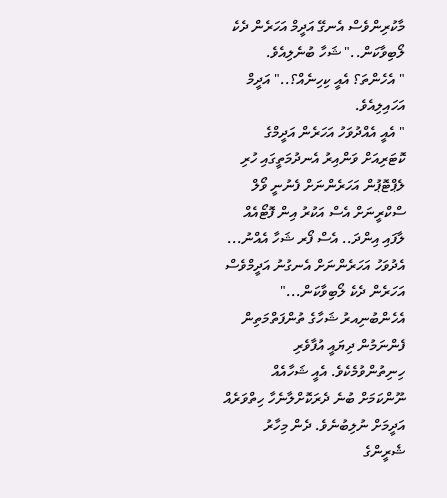މާކުރިންވެސް އެނގޭ އަދީމް އަހަރެން ދެކެ ލޯބިވާކަން.." ޝަހާ ބުނެލިއެވެ.
" އެހެންތަ؟ އެއީ ކިހިނެއް؟.." އަދީމް އަހައިލިއެވެ.
" އެއީ އެއްދުވަހު އަހަރެން އަދީމްގެ ކޮޓަރިއަށް ވަންއިރު އެނދުމަތީގައި ހުރި ލެޕްޓޮޕުން އަހަރެންނަށް ފެނުނީ ވޯލް ސްކްރީނަށް އެސް އަކުރު އިން ފޮޓޯއެއް ލާފައި އިންދަ.. އެސް ފޯރ ޝަހާ އެއްނު... އެދުވަހު އަހަރެންނަށް އެނގުނު އަދީމްވެސް އަހަރެން ދެކެ ލޯބިވާކަން..." އެހެންބުނިއރު ޝަހާގެ ތުންފަތްމަތިން ފެންނަމުން ދިޔައީ އުފާވެރި ހިނިތުންވުމެކެވެ. އެއީ ޝަހާއެއް ނޫންކަމަށް ބުނެ ދެރަކޮށްލާނެހާ ހިތްވަރެއް އަދީމަށް ނުލިބުނެވެ. ދެން މިހާރު ޝެރީންގެ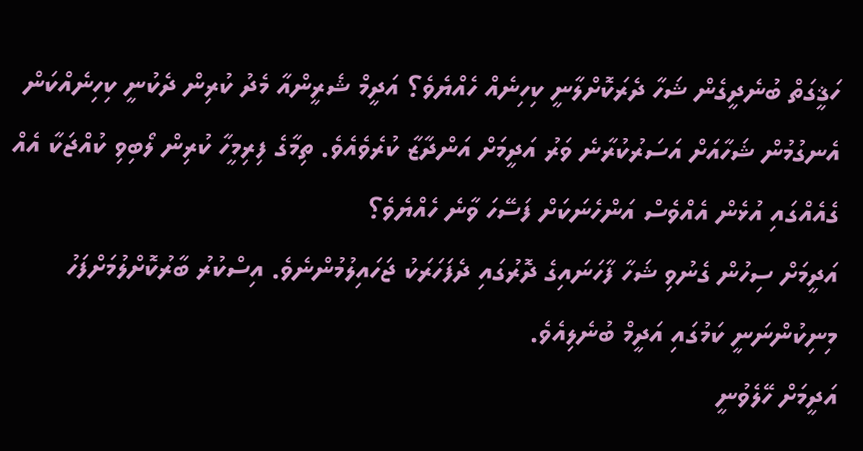ހަޤީގަތް ބުނެދީގެން ޝަހާ ދެރަކޮށްލާނީ ކިހިނެއް ހެއްޔެވެ؟ އަދީމް ޝެރީންއާ މެދު ކުރިން ދެކުނީ ކިހިނެއްކަން އެނގުމުން ޝަހާއަށް އަސަރުކުރާނެ ވަރު އަދީމަށް އަންދާޒާ ކުރެވެއެވެ. ތިމާގެ ފިރިމީހާ ކުރިން ލޯބިވި ކުއްޖަކާ އެއް ގެއެއްގައި އުޅެން އެއްވެސް އަންހެނަކަށް ފަސޭހަ ވާނެ ހެއްޔެވެ؟
އަދީމަށް ސިހުން ގެނުވި ޝަހާ ފާހަނައިގެ ދޮރުގައި ދެފަހަރަކު ޖަހައިލުމުންނެވެ. އިސްކުރު ބާރުކޮށްލުމަށްފަހު މިނިކުންނަނީ ކަމުގައި އަދީމް ބުނެލިއެވެ.
އަދީމަށް ހޭލެވުނީ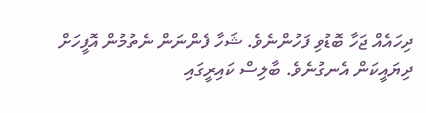ދިހައެއް ޖަހާ ބޮޑުވި ފަހުންނެވެ. ޝަހާ ފެންނަން ނެތުމުން އޮފީހަށް ދިޔައީކަން އެނގުނެވެ. ބާލިސް ކައިރީގައި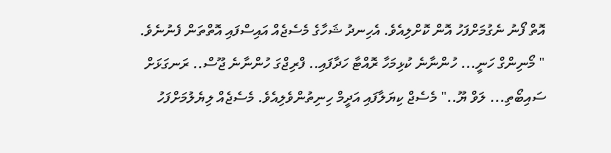އޮތް ފޯނު ނެގުމަށްފަހު އޮން ކޮށްލިއެވެ. އެހިނދު ޝަހާގެ މެސެޖެއް އައިސްފައި އޮތްތަން ފެނުނެވެ.
" މޯނިންގް ހަނީ... ހުންނާނެ ކުޅިމަހާ ރޮއްޓާ ހަދާފައި.. ފްރިޖްގަ ހުންނާނެ ޖޫސް.. ރަނގަޅަށް ސައިބޯތި... ލަވް ޔޫ.." މެސެޖް ކިޔަލާފައި އަދީމް ހިނިތުންވެލިއެވެ. މެސެޖެއް ލިޔެލުމަށްފަހު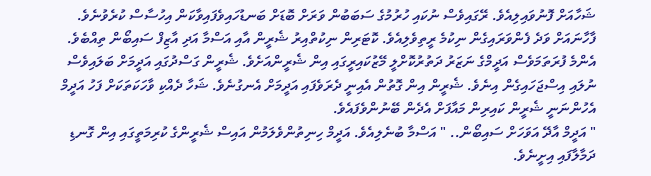ޝަހާއަށް ފޮނުވައިލިއެވެ. ރޭގައިވެސް ނުކައި ހުރުމުގެ ސަބަބުން ވަރަށް ބޮޑަށް ބަނޑުހައިވެފައިވާކަން އިހުސާސް ކުރެވުނެވެ. ފާހާނައަށް ވަދެ ފެންވަރައިގެން ނިކުމެ ރީތިވެލިއެވެ. ކޮޓަރިން ނިކުތްއިރު ޝެރީން އާއި އަސްމާ އަދި އާޒިފް ސައިބޯން ތިއްބެވެ. އެންމެ ފުރަތަމަވެސް އަދީމްގެ ނަޒަރު ދަތުރުކޮށްލީ މޭޒުކައިރީގައި އިން ޝެރީންއަށެވެ. ޝެރީން ގަސްދުގައި އަދީމަށް ބަލައިވެސް ނުލައި އިސްޖަހައިގެން އިނެވެ. ޝެރީން އިން ގޮތުން އެއިނީ ދެރަވެފައި އަދީމަށް އެނގުނެވެ. ޝަހާ ދެއްކި ވާހަކަތަކަށް ފަހު އަދީމް އެހުންނަނީ ޝެރީން ކައިރިން މައާފަށް އެދެން ބޭނުންވެފައެވެ.
" އަދީމް އާދޭ އަވަހަށް ސައިބޯން.. " އަސްމާ ބުނެލިއެވެ. އަދީމް ހިނިތުންވެލަމުން އައިސް ޝެރީންގެ ކުރިމަތީގައި އިން ގޮނޑި ދަމާލާފައި އިށީނެވެ.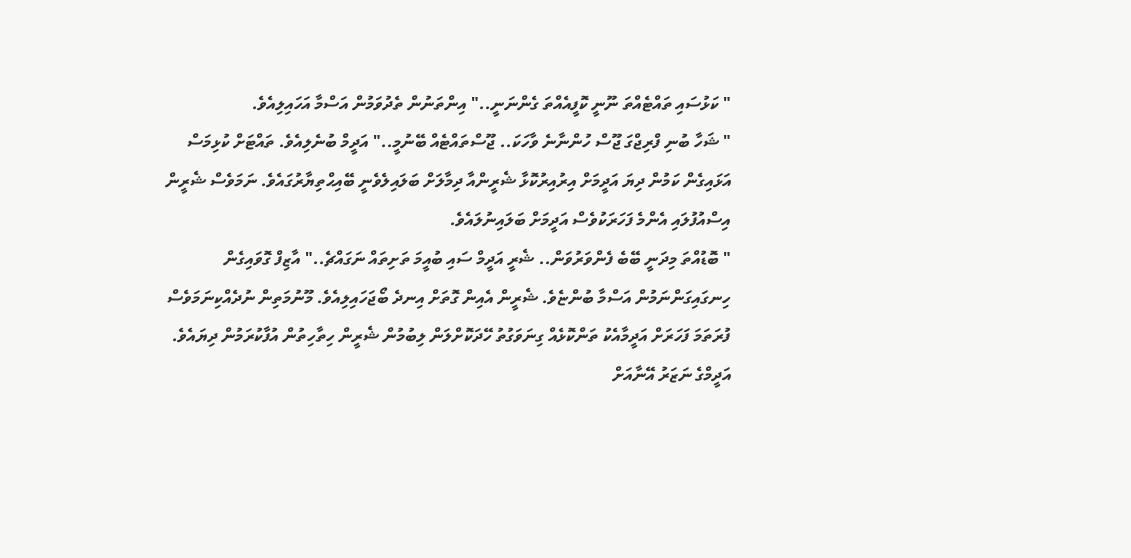" ކަޅުސައި ތައްޓެއްތަ ނޫނީ ކޮފީއެއްތަ ގެންނަނީ.." އިންތަނުން ތެދުވަމުން އަސްމާ އަހައިލިއެވެ.
" ޝަހާ ބުނި ފްރިޖްގަ ޖޫސް ހުންނާނެ ވާހަކަ.. ޖޫސްތައްޓެއް ބޭނުމީ.." އަދީމް ބުނެލިއެވެ. ތައްޓަށް ކުޅިމަސް އަޅައިގެން ކަމުން ދިޔަ އަދީމަށް އިރުއިރުކޮޅާ ޝެރީންއާ ދިމާލަށް ބަލައިލެވެނީ ބޭއިޙްތިޔާރުގައެވެ. ނަމަވެސް ޝެރީން އިސްއުފުލައި އެންމެ ފަހަރަކުވެސް އަދީމަށް ބަލައިނުލައެވެ.
" ބޮޑުއްތަ މިދަނީ ބޭބެ ފެންވަރުވަން.. ޝެރީ އަދީމް ސައި ބުއީމަ ތަށިތައް ނަގައްޗެ.." އާޒިފް ގޮވައިގެން ހިނގައިގަންނަމުން އަސްމާ ބުންޏެވެ. ޝެރީން އެއިން ގޮތަށް އިނދެ ބޯޖަހައިލިއެވެ. މޫނުމަތިން ނުދެއްކިނަމަވެސް ފުރަތަމަ ފަހަރަށް އަދީމާއެކު ތަންކޮޅެއް ގިނަވަގުތު ހޭދަކޮށްލަން ލިބުމުން ޝެރީން ހިތާހިތުން އުފާކުރަމުން ދިޔައެވެ. އަދީމްގެ ނަޒަރު އޭނާއަށް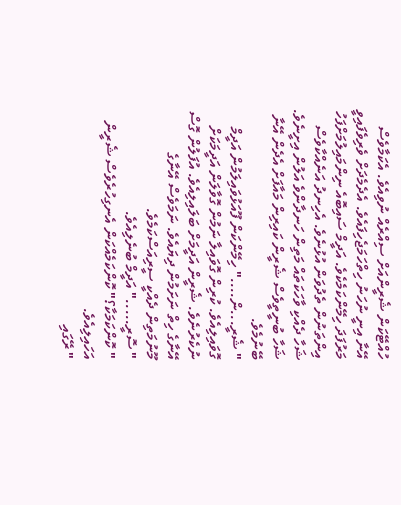ހުއްޓޭކަން ޝެރީންއަށް ސިއްރެއް ނުވިއެވެ. އެކަމާވެސް އޭނާ އިނީ ނުހަނު ހިތްހަމަޖެހިފައެވެ. އެދެމެދަށް ވެރިވެފައިވީ މަރުފަދަ ހިމޭންކަމެކެވެ. އަދީމް ސައިބޮއެ ނިންމައިލުމަށްފަހު އިންތަނުން ތެދުވަން އުޅުނެވެ. އެހިނދު އަނެއްކާވެސް ޝަހާ ދެއްކި ވާހަކަތައް މަތިން ހަނދާންވެ އަލުން އިށީނެވެ. ޝަހާ ބުނީތީވެސް ޝެރީން ކައިރިން މައާފަށް އެދެން އޭނާ ބޭނުމެވެ.
" ޝެރީ...ން...." ހިމޭންކަން ފޫއަޅުވައިލަމުން އަދީމް ގޮވައިލިއެވެ. ކުރިން ގޮވައިލާ ނަމުން ގޮވާލަން އަދީމަކަށް ނުކެރުނެވެ. ޝެރީން އަދީމަށް ބަލައިލިއެވެ. އުފަލުން ގޮސް އޭނާގެ ހިތް ނަށަމުން ދިޔައެވެ. ނަމަވެސް އޭނާގެ މޫނުމަތިން ދެއްކީ ސީރިއަސްކަމެވެ.
" ސޮރީ....." އަދީމް ބުނެލިއެވެ.
" ކޮންކަމަކާ؟" ކޮންކަމެއްކަން އެނގިހުރެވެސް ޝެރީން އަހައިލިއެވެ.
" ރޭގައި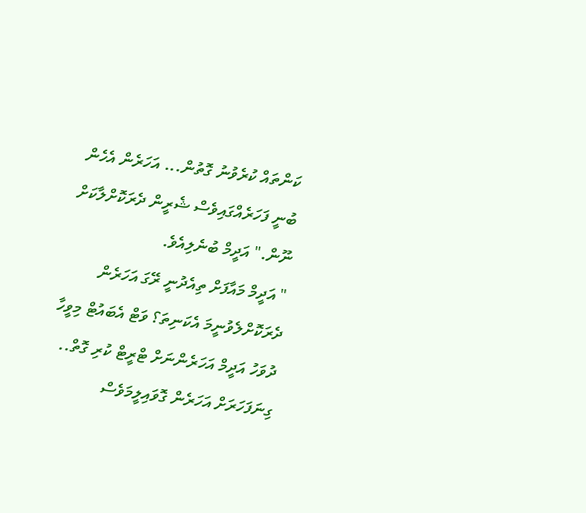ކަންތައް ކުރެވުނު ގޮތުން... އަހަރެން އެހެން ބުނީ ފަހަރެއްގައިވެސް ޝެރީން ދެރަކޮށްލާކަށް ނޫން." އަދީމް ބުނެލިއެވެ.
" އަދީމް މައާފަށް ތިއެދުނީ ރޭގަ އަހަރެން ދެރަކޮށްލެވުނީމަ އެކަނިތަ؟ ވަޓް އެބައުޓް މިވީހާ ދުވަހު އަދީމް އަހަރެންނަށް ޓްރީޓް ކުރި ގޮތް.. ގިނަފަހަރަށް އަހަރެން ގޮވައިލީމަވެސް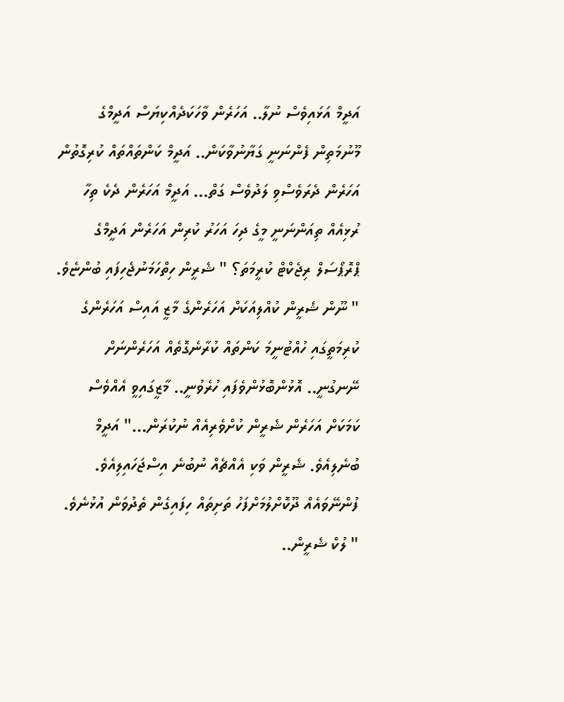އަދީމް އަޅައިވެސް ނުލާ.. އަހަރެން ވާހަކަދެއްކިޔަސް އަދީމްގެ މޫނުމަތިން ފެންނަނީ ގަޔާނުވާކަން.. އަދީމް ކަންތައްތައް ކުރިގޮތުން އަހަރެން ދެރަވެސްވި ލަދުވެސް ގަތް... އަދީމް އަހަރެން ދެކެ ތިހާ ރުޅިއެއް ތިއަންނަނީ މީގެ ދިހަ އަހަރު ކުރިން އަހަރެން އަދީމްގެ ޕްރޮޕޯސަލް ރިޖެކްޓް ކުރީމަތަ؟ " ޝެރީން ހިތްހަމަނުޖެހިފައި ބުންޏެވެ.
" ނޫން ޝެރީން ކުއްލިއަކަށް އަހަރެންގެ މާޒީ އައިސް އަހަރެންގެ ކުރިމަތީގައި ހުއްޓުނީމަ ކަންތައް ކުރާނެގޮތެއް އަހަރެންނަށް ނޭނގުނީ.. އޮޅުންބޮޅުންވެފައި ހުރެވުނީ.. މާޒީގައިވީ އެއްވެސް ކަމަކަށް އަހަރެން ޝެރީން ކުށްވެރިއެއް ނުކުރަން..." އަދީމް ބުނެލިއެވެ. ޝެރީން ވަކި އެއްޗެއް ނުބުނެ އިސްޖަހައިލިއެވެ. ފުންނޭވައެއް ދޫކޮށްލުމަށްފަހު ތަށިތައް ހިފައިގެން ތެދުވަން އުޅުނެވެ.
" ލުކް ޝެރީން..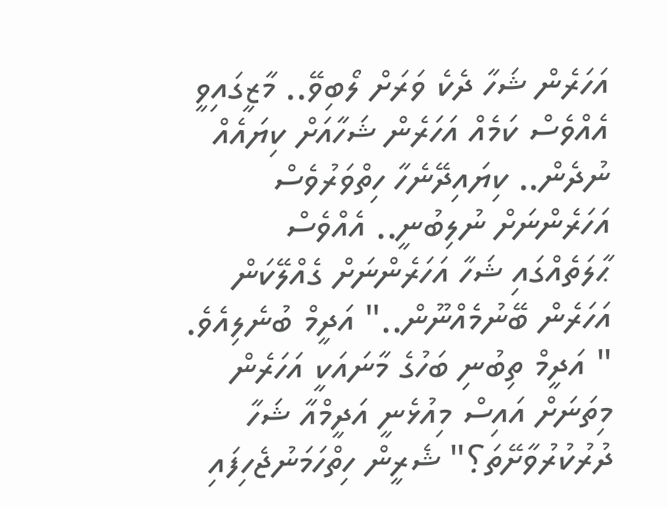އަހަރެން ޝަހާ ދެކެ ވަރަށް ލޯބިވޭ.. މާޒީގައިވީ އެއްވެސް ކަމެއް އަހަރެން ޝަހާއަށް ކިޔައެއް ނުދެން.. ކިޔައިދޭނެހާ ހިތްވަރުވެސް އަހަރެންނަށް ނުލިބުނީ.. އެއްވެސް ޙާލަތެއްގައި ޝަހާ އަހަރެންނަށް ގެއްލޭކަން އަހަރެން ބޭނުމެއްނޫން.." އަދީމް ބުނެލިއެވެ.
" އަދީމް ތިބުނި ބަހުގެ މާނައަކީ އަހަރެން މިތަނަށް އައިސް މިއުޅެނީ އަދީމްއާ ޝަހާ ދުރުކުރުވާށޭތަ؟" ޝެރީން ހިތްހަމަނުޖެހިފައި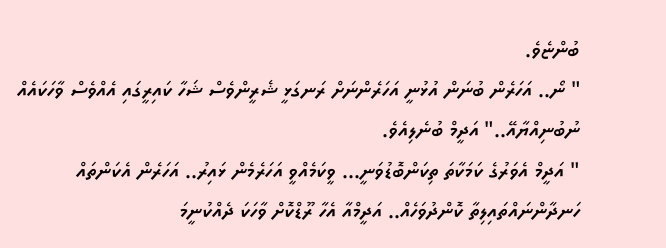ބުންޏެވެ.
" ނޯ.. އަހަރެން ބުނަން އުޅުނީ އަހަރެންނަށް ރަނގަޅީ ޝެރީންވެސް ޝަހާ ކައިރީގައި އެއްވެސް ވާހަކައެއް ނުބުނިއްޔާއޭ.." އަދީމް ބުނެލިއެވެ.
" އަދީމް އެވަރުގެ ކަމަކާތަ ތިކަންބޮޑުވަނީ... ވީކަމެއްވީ އަހަރެމެން ޅައިރު.. އަހަރެން އެކަންތައް ހަނދާންނައްތައިލިތާ ކޮންދުވަހެއް.. އަދީމްއާ އެހާ ރޫޑްކޮށް ވާހަކަ ދެއްކުނީމަ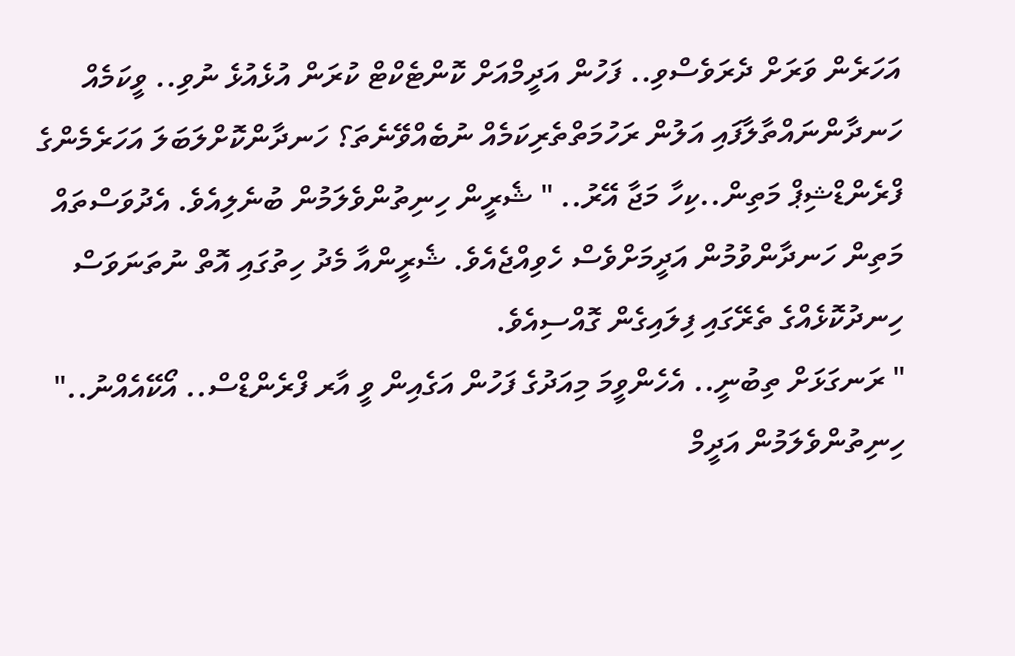އަހަރެން ވަރަށް ދެރަވެސްވި.. ފަހުން އަދީމްއަށް ކޮންޓެކްޓް ކުރަން އުޅެއުޅެ ނުވި.. ވީކަމެއް ހަނދާންނައްތާލާފައި އަލުން ރަހުމަތްތެރިކަމެއް ނުބެއްވޭނެތަ؟ ހަނދާންކޮށްލަބަލަ އަހަރެމެންގެ ފްރެންޑްޝިޕް މަތިން..ކިހާ މަޖާ އޭރު.. " ޝެރީން ހިނިތުންވެލަމުން ބުނެލިއެވެ. އެދުވަސްތައް މަތިން ހަނދާންވުމުން އަދީމަށްވެސް ހެވިއްޖެއެވެ. ޝެރީންއާ މެދު ހިތުގައި އޮތް ނުތަނަވަސް ހިނދުކޮޅެއްގެ ތެރޭގައި ފިލައިގެން ގޮއްސިއެވެ.
" ރަނގަޅަށް ތިބުނީ.. އެހެންވީމަ މިއަދުގެ ފަހުން އަގެއިން ވީ އާރ ފްރެންޑްސް.. އޯކޭއެއްނު.." ހިނިތުންވެލަމުން އަދީމް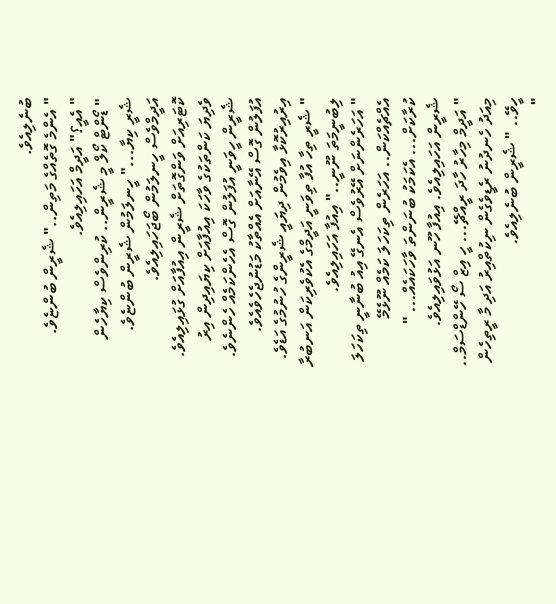ބުނެލިއެވެ.
" އެންމެ ގޮތެއްގެ މަތިން.." ޝެރީން ބުންޏެވެ.
" އެއީ؟" އަދީމް އަހައިލިއެވެ.
" ޑޯންޓް ކޯލް މީ ޝެރީން.. ކުރިންވެސް ކިޔާހެން ޝެރީ ކިޔާ..." ހީނލަމުން ޝެރީން ބުންޏެވެ. އަދީމްވެސް ހީނލަމުން ބޯޖަހައިލިއެވެ.
ކޮޓަރިއަށް ވަންގޮތަށް ޝެރީން އިއުފާއަށް ގުޅައިލިއެވެ. ވެދިޔަ ކަންތަކުގެ ވާހަކަ އިއުފާއަށް ކިޔައިދިން އިރު ޝެރީން ހީވަނީ އުފަލުން ގޮސް އެހެންކަމެއް ހެންނެވެ. އުފަލުން ގޮސް އޭނާއަށް އެއްތާކު މަޑުނުޖެހެވެއެވެ. އިރުއިރުކޮޅާ އިވެމުން ދިޔައީ ޝެރީންގެ ހުނުމުގެ އަޑެވެ.
" ޝެރީ ތިހާ އުފާ ތިވަނީ އަދީމްގެ އެކުވެރިކަން އަނބުރާ ލިބުނީމަތަ ނޫނީ.." އިއުފާ އަހައިލިއެވެ.
" އަހަރެންނަށް އޭރުވެސް އެނގޭ އިއު ބުނާނީ ތިކަހަލަ އެއްޗެއްކަން.. އަހަރެން ތިކަހަލަ ކަމެއް ނޫޅެމޭ ކުރާކަށް... އެކަމަކު ބުނަންތަ ވާހަކައެއް... " ޝެރީން އަހައިލިއެވެ. އިއުފާ ހޫނ އަޅުވައިލިއެވެ.
" އަދީމް މިހާރު ހާދަ ރީއްޗޭ... ހީ އިޒް ސޯ ހޭންޑްސަމް.. މިއަދު ހެނދުނު ރެޑީވެގެން ނިކުތްއިރު އަދި މާ ރީތިހެން ހީވޭ.. " ޝެރީން ބުނެލިއެވެ.
"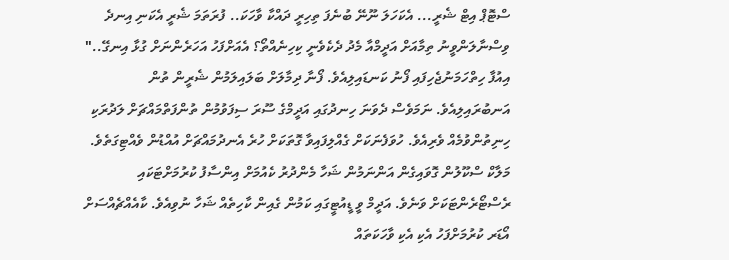ސްޓޮޕް އިޓް ޝެރީ... އެކަހަލަ ނޫނޭ ބުނެފަ ތިހިރީ ދައްކާ ވާހަކަ.. ފުރަތަމަ ޝެރީ އެކަނި އިނދެ ވިސްނާލަންވީނު ތިމާއަށް އަދީމްއާ މެދު ދެކެވެނީ ކިހިނެއްތޯ؟ އެއަށްފަހު އަހަރެންނަށް ގުޅާ އިނގޭ.." އިއުފާ ހިތްހަމަނުޖެހިފައި ފޯނު ކަނޑައިލިއެވެ. ފޯނާ ދިމާލަށް ބަލައިލަމުން ޝެރީން ތުން އަނބުރައިލިއެވެ. ނަމަވެސް ދެވަނަ ހިނދުގައި އަދީމްގެ ސޫރަ ސިފަވުމުން ތުންފަތްމައްޗަށް ލަދުރަކި ހިނިތުންވުމެއް ވެރިއެވެ. ހުވަފެނަކަށް ގެއްލިފައިވާ ގޮތަކަށް ހުރެ އެނދުމައްޗަށް އުއްޑުން ވެއްޓިގަތެވެ.
މަލާކް ސްކޫލުން ގޮވައިގެން އަންނަމުން ޝަހާ މެންދުރު ކެއުމަށް އިންސާފު ކުރުމަށްޓަކައި ރެސްޓޯރެންޓަކަށް ވަނެވެ. އަދީމް ވީ ޑީއުޓީގައި ކަމުން ގެއިން ކާހިތެއް ޝަހާ ނުވިއެވެ. ކާއެއްޗެއްސަށް އޯޑަރ ކުރުމަށްފަހު އެކި އެކި ވާހަކަތައް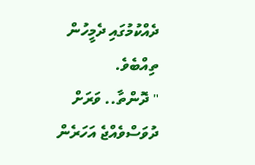ދެއްކުމުގައި ދެމީހުން ތިއްބެވެ.
" ދޮންތާ.. ވަރަށް ދުވަސްވެއްޖެ އަހަރެން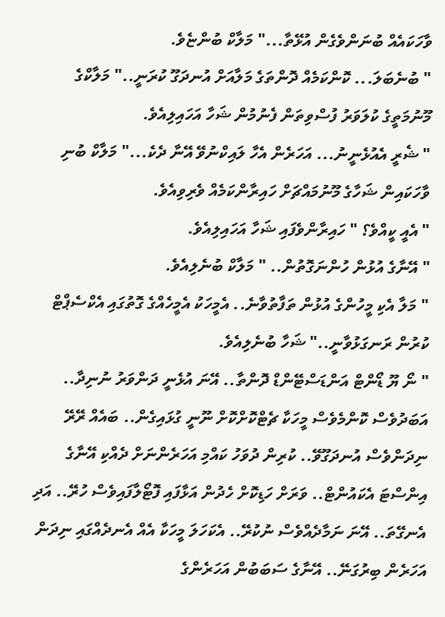ވާހަކައެއް ބުނަންވެގެން އުޅޭތާ..." މަލާކް ބުންޏެވެ.
" ބުނެބަލަ... ކޮންކަމެއް ދޮންތަގެ މަލާއަށް އުނދަގޫ ކުރަނީ.." މަލާކްގެ މޫނުމަތީގެ ކުލަވަރު ފުސްވިތަން ފެނުމުން ޝަހާ އަހައިލިއެވެ.
" ޝެރީ އެއުޅެނީނު... އަހަރެން އެހާ ލައިކްނުވޭ އޭނާ ދެކެ..." މަލާކް ބުނި ވާހަކައިން ޝަހާގެ މޫނުމައްޗަށް ހައިރާންކަމެއް ވެރިވިއެވެ.
" އެއީ ކީއްވެ؟ " ހައިރާންވެފައި ޝަހާ އަހައިލިއެވެ.
" އޭނާގެ އުޅުން ހުންނަގޮތުން.. " މަލާކް ބުނެލިއެވެ.
" މަލާ އެކި މީހުންގެ އުޅުން ތަފާތުވާނެ.. އެމީހަކު އެމީހެއްގެ ގޮތުގައި އެކްސެޕްޓް ކުރުން ރަނގަޅުވާނީ.." ޝަހާ ބުނެލިއެވެ.
" ނޯ ޔޫ ޑޯންޓް އަންޑަސްޓޭންޑް ދޮންތާ.. އޭނަ އުޅެނީ ދަންވަރު ނުނިދާ.. އަބަދުވެސް ކޮންމެވެސް މީހަކާ ޗެޓްކޮށްކޮށް ނޫނީ ގުޅައިގެން.. ބައެއް ރޭރޭ ނިދަންވެސް އުނދަގޫވޭ.. ކުރިން ދުވަހު ކައްމި އަހަރެންނަށް ދެއްކި އޭނާގެ އިންސްޓަ އެކައުންޓް.. ވަރަށް ހަޑިކޮށް ހެދުން އަޅާފައި ފޮޓޯލާފައިވެސް ހުރޭ.. އަދި އެނގޭތަ.. އޭނަ ނަމާދެއްވެސް ނުކުރޭ.. އެކަހަލަ މީހަކާ އެއް އެނދެއްގައި ނިދަން އަހަރެން ބިރުގަނޭ.. އޭނާގެ ސަބަބުން އަހަރެންގެ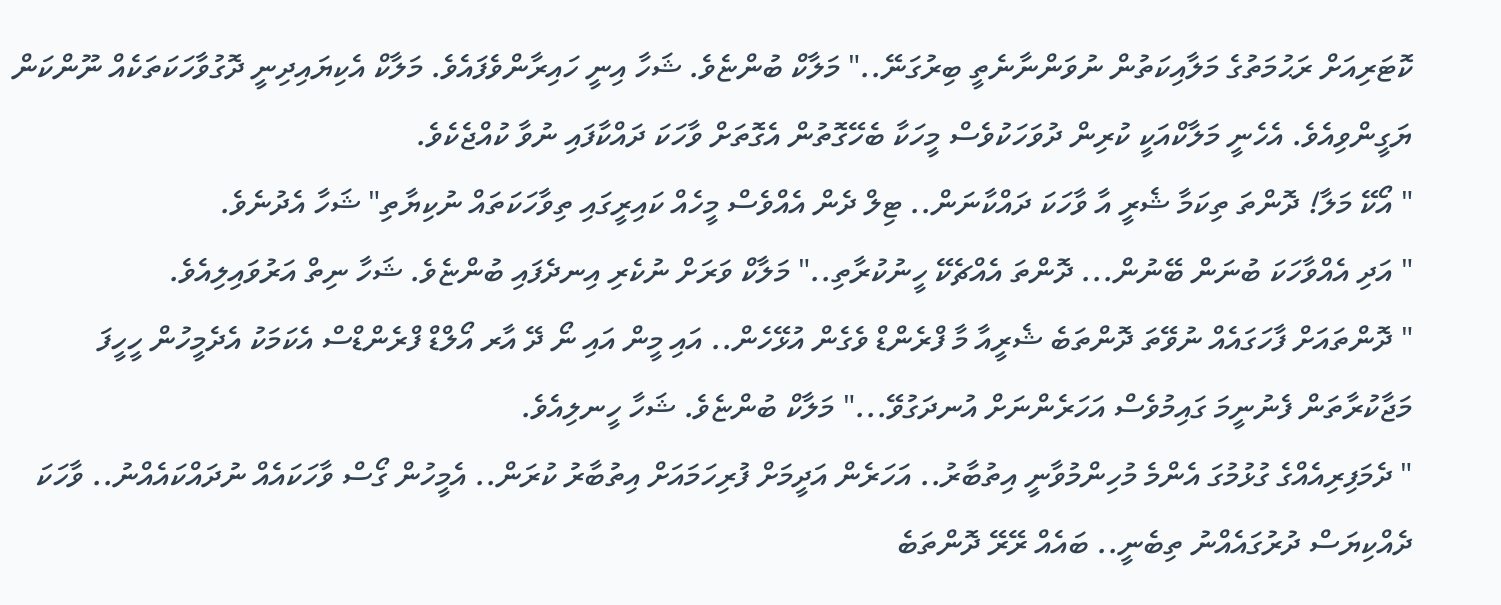ކޮޓަރިއަށް ރަޙުމަތުގެ މަލާއިކަތުން ނުވަންނާނެތީ ބިރުގަނޭ.." މަލާކް ބުންޏެވެ. ޝަހާ އިނީ ހައިރާންވެފައެވެ. މަލާކް އެކިޔައިދިނީ ދޮގުވާހަކަތަކެއް ނޫންކަން ޔަގީންވިއެވެ. އެހެނީ މަލާކްއަކީ ކުރިން ދުވަހަކުވެސް މީހަކާ ބެހޭގޮތުން އެގޮތަށް ވާހަކަ ދައްކާފައި ނުވާ ކުއްޖެކެވެ.
" އޯކޭ މަލާ! ދޮންތަ ތިކަމާ ޝެރީ އާ ވާހަކަ ދައްކާނަން.. ޓިލް ދެން އެއްވެސް މީހެއް ކައިރީގައި ތިވާހަކަތައް ނުކިޔާތި" ޝަހާ އެދުނެވެ.
" އަދި އެއްވާހަކަ ބުނަން ބޭނުން... ދޮންތަ އެއްޗެކޭ ހީނުކުރާތި.." މަލާކް ވަރަށް ނުކެރި އިނދެފައި ބުންޏެވެ. ޝަހާ ނިތް އަރުވައިލިއެވެ.
" ދޮންތައަށް ފާހަގައެއް ނުވޭތަ ދޮންތަބެ ޝެރީއާ މާ ފްރެންޑް ވެގެން އުޅޭހެން.. އައި މީން އައި ނޯ ދޭ އާރ އޯލްޑް ފްރެންޑްސް އެކަމަކު އެދެމީހުން ހީހީފަ މަޖާކުރާތަން ފެނުނީމަ ގައިމުވެސް އަހަރެންނަށް އުނދަގުވޭ..." މަލާކް ބުންޏެވެ. ޝަހާ ހީނލިއެވެ.
" ދެމަފިރިއެއްގެ ގުޅުމުގަ އެންމެ މުހިންމުވާނީ އިތުބާރު.. އަހަރެން އަދީމަށް ފުރިހަމައަށް އިތުބާރު ކުރަން.. އެމީހުން ގޯސް ވާހަކައެއް ނުދައްކައެއްނު.. ވާހަކަ ދެއްކިޔަސް ދުރުގައެއްނު ތިބެނީ.. ބައެއް ރޭރޭ ދޮންތަބެ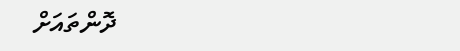ދޮންތައަށް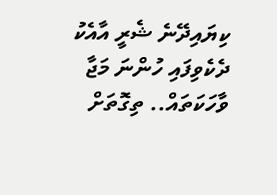ކިޔައިދޭނެ ޝެރީ އާއެކު ދެކެވިފައި ހުންނަ މަޖާ ވާހަކަތައް.. ތިގޮތަށް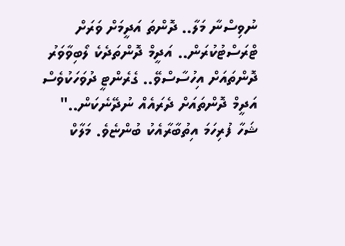ނުވިސްނާ މަލާ.. ދޮންތަ އަދީމަށް ވަރަށް ޓްރަސްޓުކުރަން.. އަދީމް ދޮންތަދެކެ ލޯބިވާވަރު ދޮންތައަށް އިހުސާސްވޭ.. ގެރެންޓީ ދުވަހަކުވެސް އަދީމް ދޮންތައަށް ދެރައެއް ނުދޭނެކަން.." ޝަހާ ފުރިހަމަ އިތުބާރާއެކު ބުންޏެވެ. މަލާކް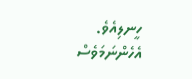ހީނލިއެވެ. އެހެންނަމަވެސް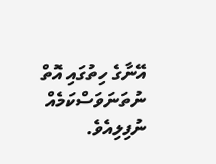އޭނާގެ ހިތުގައި އޮތް ނުތަނަވަސްކަމެއް ނުފިލިއެވެ.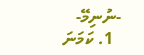-ނުނިމޭ-
  1. ކަމަނަ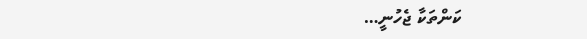ކަންތަކާ ޖެހުނީ…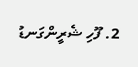2. ފޫހި ޝެރީންގަނޑު